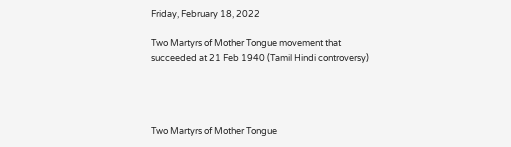Friday, February 18, 2022

Two Martyrs of Mother Tongue movement that succeeded at 21 Feb 1940 (Tamil Hindi controversy)




Two Martyrs of Mother Tongue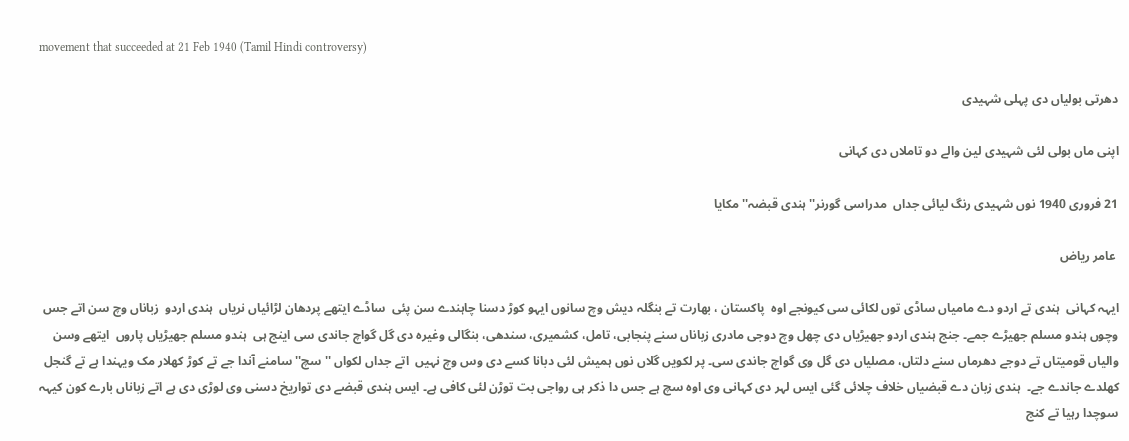movement that succeeded at 21 Feb 1940 (Tamil Hindi controversy)

دھرتی بولیاں دی پہلی شہیدی

اپنی ماں بولی لئی شہیدی لین والے دو تاملاں دی کہانی

21 فروری 1940 نوں شہیدی رنگ لیائی جداں  مدراسی گورنر''ہندی قبضہ'' مکایا

 عامر ریاض

ایہہ کہانی  ہندی تے اردو دے مامیاں ساڈی توں لکائی سی کیونجے اوہ  پاکستان ، بھارت تے بنگلہ دیش وچ سانوں ایہو کوڑ دسنا چاہندے سن پئی  ساڈے ایتھے پردھان لڑائیاں نریاں  ہندی اردو  زباناں وچ سن اتے جس وچوں ہندو مسلم جھیڑے جمے۔ جنج ہندی اردو جھیڑیاں دی چھل وچ دوجی مادری زباناں سنے پنجابی، تامل، کشمیری، سندھی، بنگالی وغیرہ دی گل گواچ جاندی سی اینج ہی  ہندو مسلم جھیڑیاں پاروں  ایتھے وسن والیاں قومیتاں تے دوجے دھرماں سنے دلتاں، مصلیاں دی گل وی گواچ جاندی سی۔ پر لکویں گلاں نوں ہمیش لئی دبانا کسے دی وس وچ نہیں  اتے جداں لکواں ''سچ'' سامنے آندا جے تے کوڑ کھلار مک ویہندا ہے تے گنجل کھلدے جاندے جے۔  ہندی زبان دے قبضیاں خلاف چلائی گئی ایس لہر دی کہانی وی اوہ سچ ہے جس دا ذکر ہی رواجی بت توڑن لئی کافی ہے۔ ایس ہندی قبضے دی تواریخ دسنی وی لوڑی دی ہے اتے زباناں بارے کون کیہہ سوچدا رہیا تے کنج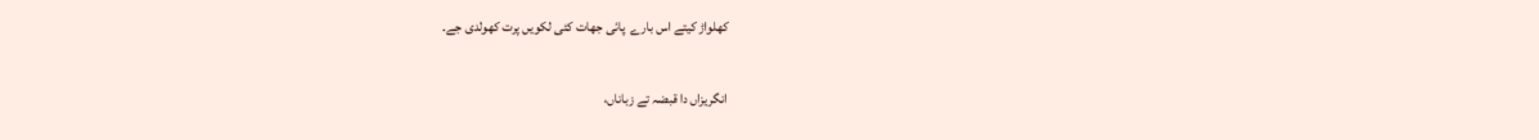کھلواڑ کیتے اس بارے  پائی جھات کئی لکویں پرت کھولدی جے۔

انگریزاں دا قبضہ تے زباناں،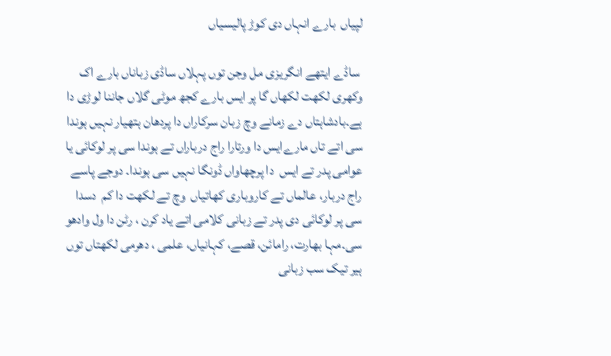لپیاں  بارے انہاں دی کوڑ پالیسیاں

 ساڈے ایتھے انگریزی مل وجن توں پہلاں ساڈی زباناں بارے اک وکھری لکھت لکھاں گا پر ایس بارے کجھ موٹی گلاں جاننا لوڑی دا ہے۔بادشاہتاں دے زمانے وچ زبان سرکاراں دا پردھان ہتھیار نہیں ہوندا سی اتے تاں مارےایس دا ورتارا راج درباراں تے ہوندا سی پر لوکائی یا عوامی پدر تے ایس  دا پرچھاواں ڈونگا نہیں سی ہوندا۔ دوجے پاسے  راج دربار، عالماں تے کاروباری کھاتیاں  وچ تے لکھت دا کم  دسدا سی پر لوکائی دی پدر تے زبانی کلامی اتے یاد کرن ، رٹن دا ول وادھو سی۔مہا بھارت، رامائن، قصے، کہانیاں، علمی ، دھرمی لکھتاں توں ہیر تیک سب زبانی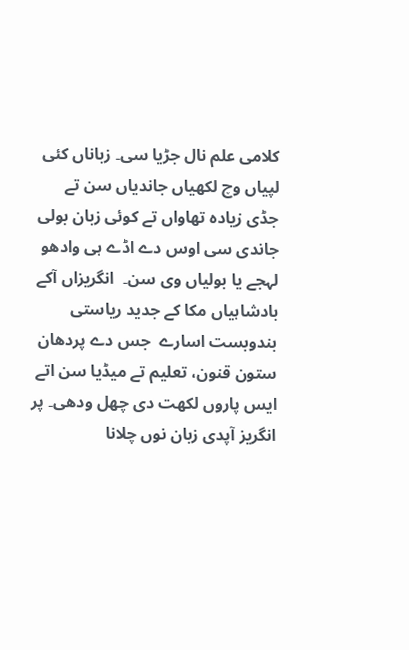کلامی علم نال جڑیا سی۔ زباناں کئی لپیاں وچ لکھیاں جاندیاں سن تے  جڈی زیادہ تھاواں تے کوئی زبان بولی جاندی سی اوس دے اڈے ہی وادھو لہجے یا بولیاں وی سن۔  انگریزاں آکے بادشاہیاں مکا کے جدید ریاستی بندوبست اسارے  جس دے پردھان ستون قنون، تعلیم تے میڈیا سن اتے ایس پاروں لکھت دی چھل ودھی۔ پر انگریز آپدی زبان نوں چلانا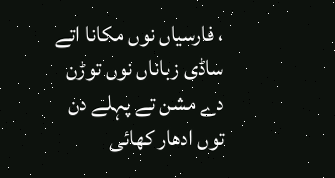، فارسیاں نوں مکانا اتے ساڈی زباناں نوں توڑن دے مشن تے پہلے دن توں ادھار کھائی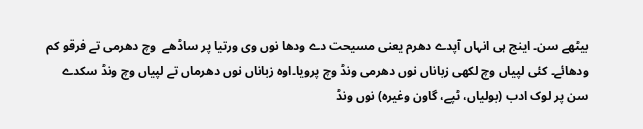بیٹھے سن۔ اینج ہی انہاں آپدے دھرم یعنی مسیحت دے ودھا نوں وی ورتیا پر ساڈھے  وچ دھرمی تے فرقو کم ودھائے۔ کئی لپیاں وچ لکھی زباناں نوں دھرمی ونڈ وچ پرویا۔اوہ زباناں نوں دھرماں تے لپیاں وچ ونڈ سکدے سن پر لوک ادب (بولیاں، ٹپے، گاون وغیرہ) نوں ونڈ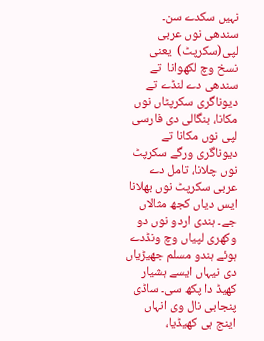نہیں سکدے سن۔ سندھی نوں عربی لپی(سکرپٹ)  یعنی نسخ وچ لکھوانا  تے  سندھی دے لنڈے تے دیوناگری سکرپٹاں نوں مکانا، بنگالی دی فارسی لپی نوں مکانا تے دیوناگری ورگے سکرپٹ نوں چلانا، تامل دے عربی سکرپٹ نوں بھلانا ایس دیاں کجھ مثالاں جے۔ ہندی اردو نوں دو وکھری لپیاں وچ ونڈدے ہوئے ہندو مسلم جھیڑیاں دی نیہاں ایسے ہشیار کھیڈ دا پکھ سی۔ ساڈی پنجابی نال وی انہاں اینج ہی کھیڈیا،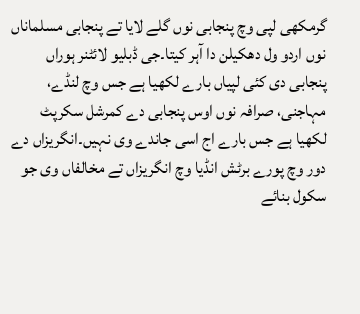گرمکھی لپی وچ پنجابی نوں گلے لایا تے پنجابی مسلماناں نوں اردو ول دھکیلن دا آہر کیتا۔جی ڈبلیو لائٹنر ہوراں پنجابی دی کئی لپیاں بارے لکھیا ہے جس وچ لنڈے، مہاجنی، صرافہ نوں اوس پنجابی دے کمرشل سکرپٹ لکھیا ہے جس بارے اج اسی جاندے وی نہیں۔انگریزاں دے دور وچ پورے برٹش انڈیا وچ انگریزاں تے مخالفاں وی جو سکول بنائے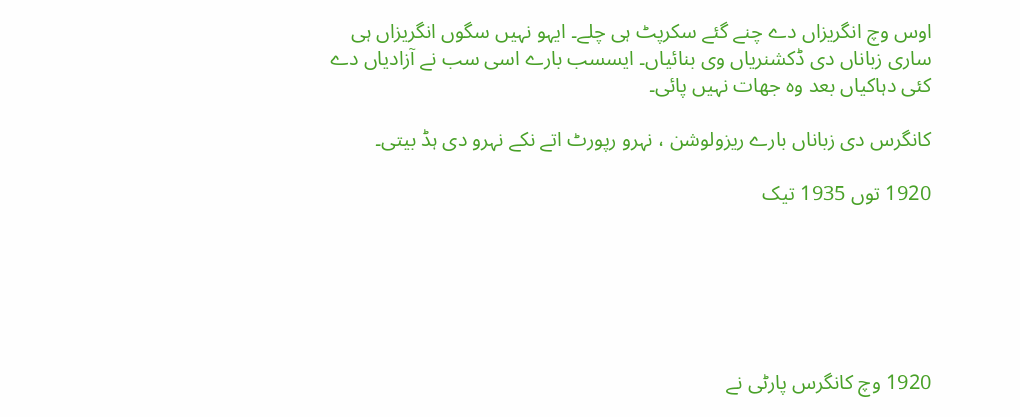اوس وچ انگریزاں دے چنے گئے سکرپٹ ہی چلے۔ ایہو نہیں سگوں انگریزاں ہی ساری زباناں دی ڈکشنریاں وی بنائیاں۔ ایسسب بارے اسی سب نے آزادیاں دے کئی دہاکیاں بعد وہ جھات نہیں پائی۔

کانگرس دی زباناں بارے ریزولوشن ، نہرو رپورٹ اتے نکے نہرو دی ہڈ بیتی۔

1920 توں 1935 تیک






1920 وچ کانگرس پارٹی نے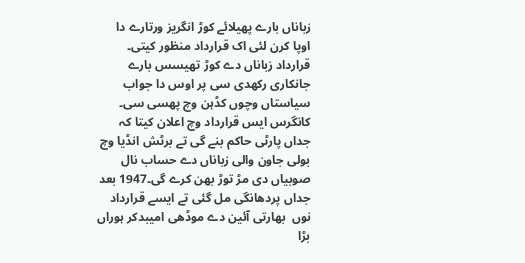زباناں بارے پھیلائے کوڑ انگریز ورتارے دا اوپا کرن لئی اک قرارداد منظور کیتی۔ قرارداد زباناں دے کوڑ تھیسس بارے جانکاری رکھدی سی پر اوس دا جواب سیاستاں وچوں کڈہن وچ پھسی سی۔ کانگرس ایس قرارداد وچ اعلان کیتا کہ جداں پارٹی حاکم بنے گی تے برٹش انڈیا وچ بولی جاون والی زباناں دے حساب نال صوبیاں دی مڑ توڑ بھن کرے گی۔1947 بعد جداں پردھانگی مل گئی تے ایسے قرارداد نوں  بھارتی آئین دے موڈھی امیبدکر ہوراں بڑا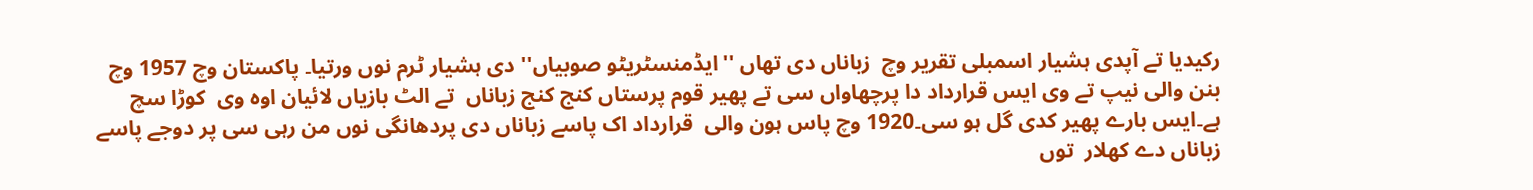رکیدیا تے آپدی ہشیار اسمبلی تقریر وچ  زباناں دی تھاں ''ایڈمنسٹریٹو صوبیاں'' دی ہشیار ٹرم نوں ورتیا۔ پاکستان وچ 1957 وچ بنن والی نیپ تے وی ایس قرارداد دا پرچھاواں سی تے پھیر قوم پرستاں کنج کنج زباناں  تے الٹ بازیاں لائیان اوہ وی  کوڑا سچ ہے۔ایس بارے پھیر کدی گل ہو سی۔1920 وچ پاس ہون والی  قرارداد اک پاسے زباناں دی پردھانگی نوں من رہی سی پر دوجے پاسے زباناں دے کھلار  توں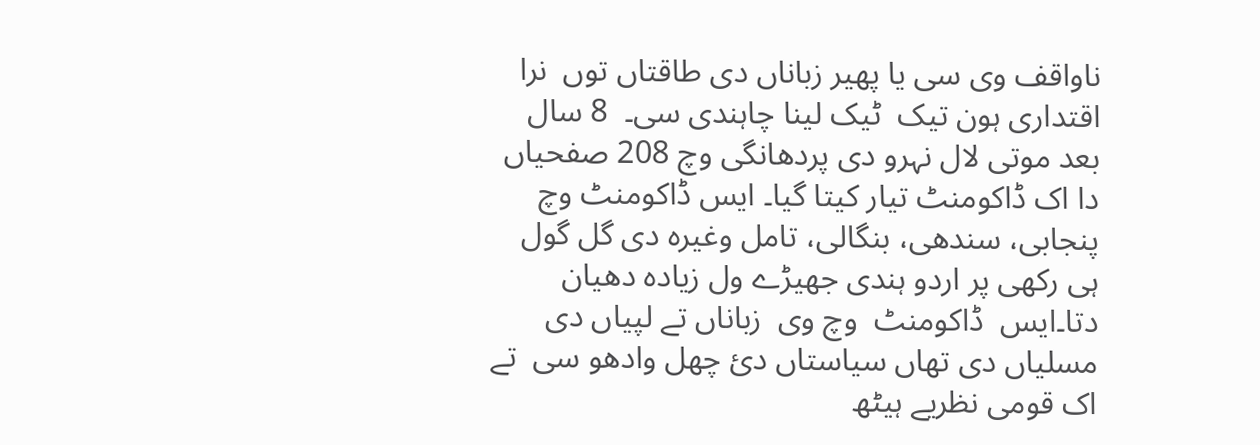ناواقف وی سی یا پھیر زباناں دی طاقتاں توں  نرا اقتداری ہون تیک  ٹیک لینا چاہندی سی۔  8 سال بعد موتی لال نہرو دی پردھانگی وچ 208 صفحیاں دا اک ڈاکومنٹ تیار کیتا گیا۔ ایس ڈاکومنٹ وچ پنجابی، سندھی، بنگالی، تامل وغیرہ دی گل گول ہی رکھی پر اردو ہندی جھیڑے ول زیادہ دھیان دتا۔ایس  ڈاکومنٹ  وچ وی  زباناں تے لپیاں دی مسلیاں دی تھاں سیاستاں دئ چھل وادھو سی  تے  اک قومی نظریے ہیٹھ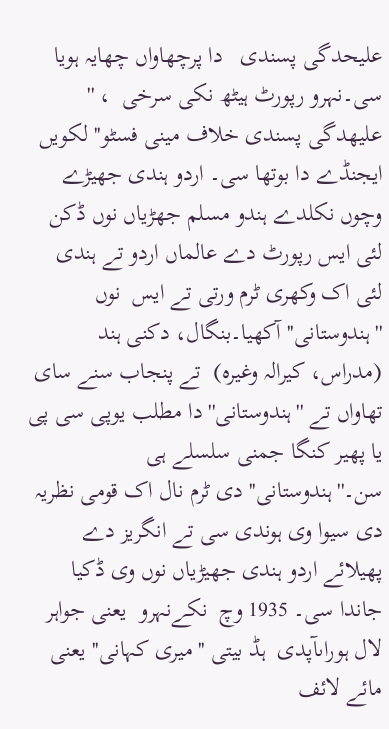علیحدگی پسندی   دا پرچھاواں چھایہ ہویا سی۔نہرو رپورٹ ہیٹھ نکی سرخی  ، ''  علیھدگی پسندی خلاف مینی فسٹو'' لکویں ایجنڈے دا بوتھا سی۔ اردو ہندی جھیڑے وچوں نکلدے ہندو مسلم جھڑیاں نوں ڈکن لئی ایس رپورٹ دے عالماں اردو تے ہندی لئی اک وکھری ٹرم ورتی تے ایس  نوں ''ہندوستانی'' آکھیا۔بنگال، دکنی ہند (مدراس، کیرالہ وغیرہ)  تے پنجاب سنے سای تھاواں تے ''ہندوستانی'' دا مطلب یوپی سی پی یا پھیر کنگا جمنی سلسلے ہی سن۔''ہندوستانی'' دی ٹرم نال اک قومی نظریہ دی سیوا وی ہوندی سی تے انگریز دے پھیلائے اردو ہندی جھیڑیاں نوں وی ڈکیا جاندا سی۔ 1935 وچ  نکےنہرو  یعنی جواہر لال ہوراںآپدی  ہڈ بیتی ''میری کہانی'' یعنی مائے لائف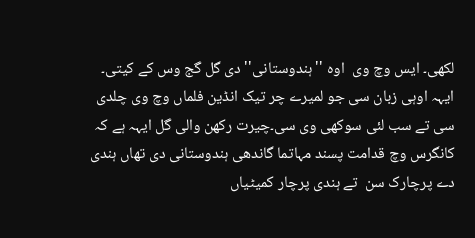لکھی۔ ایس وچ وی  اوہ ''ہندوستانی'' دی گل گج وس کے کیتی۔ ایہہ اوہی زبان سی جو لمیرے چر تیک انڈین فلماں وچ وی چلدی سی تے سب لئی سوکھی وی سی۔چیرت رکھن والی گل ایہہ ہے کہ کانگرس وچ قدامت پسند مہاتما گاندھی ہندوستانی دی تھاں ہندی دے پرچارک سن  تے ہندی پرچار کمیٹیاں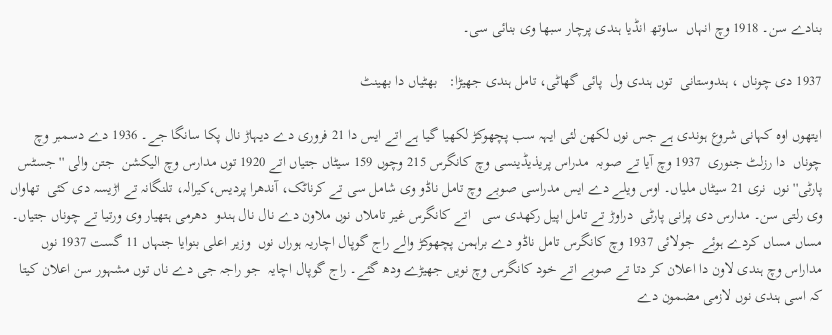بنادے سن۔ 1918 وچ انہاں  ساوتھ انڈیا ہندی پرچار سبھا وی بنائی سی۔

1937 دی چوناں ، ہندوستانی  توں ہندی ول  پائی گھاٹی، تامل ہندی جھیڑا:   بھٹیاں دا بھینٹ

ایتھوں اوہ کہانی شروع ہوندی ہے جس نوں لکھن لئی ایہہ سب پچھوکڑ لکھیا گیا ہے اتے ایس دا 21 فروری دے دیہاڑ نال پکا سانگا جے۔ 1936 دے دسمبر وچ چوناں  دا رزلٹ جنوری  1937 وچ آیا تے صوبہ  مدراس پریذیڈینسی وچ کانگرس 215 وچوں 159 سیٹاں جتیاں اتے 1920 توں مدارس وچ الیکشن  جتن والی ''جسٹس پارٹی'' نوں  نری 21 سیٹاں ملیاں۔ اوس ویلے دے ایس مدراسی صوبے وچ تامل ناڈو وی شامل سی تے کرناٹک، آندھرا پردیس،کیرالہ، تلنگانہ تے اڑیسہ دی کئی  تھاواں وی رلتی سن۔ مدارس دی پرانی پارٹی  دراوڑ تے تامل اپیل رکھدی سی   اتے کانگرس غیر تاملاں نوں ملاون دے نال نال ہندو  دھرمی ہتھیار وی ورتیا تے چوناں جتیاں۔ مساں مساں کردے ہوئے  جولائی 1937 وچ کانگرس تامل ناڈو دے براہمن پچھوکڑ والے راج گوپال اچاریہ ہوراں نوں  وزیر اعلی بنوایا جنہاں 11 گست 1937 نوں  مداراس وچ ہندی لاون دا اعلان کر دتا تے صوبے اتے خود کانگرس وچ نویں جھیڑے ودھ گئے۔ راج گوپال اچایہ  جو راجہ جی دے ناں توں مشہور سن اعلان کیتا کہ اسی ہندی نوں لازمی مضمون دے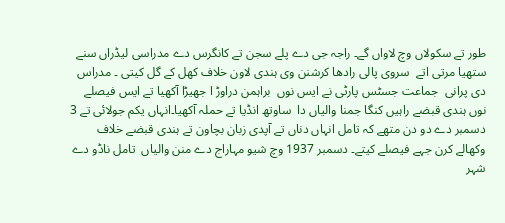طور تے سکولاں وچ لاواں گے۔ راجہ جی دے پلے سجن تے کانگرس دے مدراسی لیڈراں سنے ستھیا مرتی اتے  سروی پالی رادھا کرشنن وی ہندی لاون خلاف کھل کے گل کیتی ۔ مدراس دی پرانی  جماعت جسٹس پارٹی نے ایس نوں  براہمن دراوڑ ا جھیڑا آکھیا تے ایس فیصلے نوں ہندی قبضے راہیں کنگا جمنا والیاں دا  ساوتھ انڈیا تے حملہ آکھیا۔انہاں یکم جولائی تے 3 دسمبر دے دو دن متھے کہ تامل انہاں دناں تے آپدی زبان بچاون تے ہندی قبضے خلاف وکھالے کرن جہے فیصلے کیتے۔ دسمبر 1937 وچ شیو مہاراج دے منن والیاں  تامل ناڈو دے شہر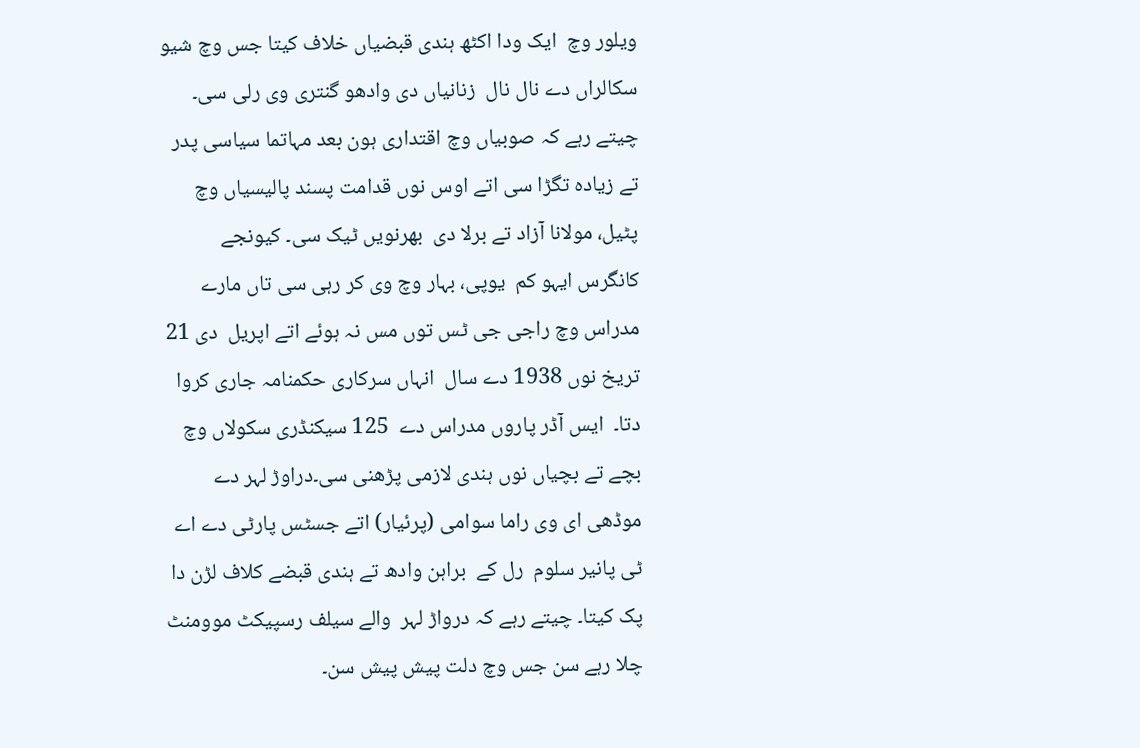ویلور وچ  ایک ودا اکٹھ ہندی قبضیاں خلاف کیتا جس وچ شیو سکالراں دے نال نال  زنانیاں دی وادھو گنتری وی رلی سی۔ چیتے رہے کہ صوبیاں وچ اقتداری ہون بعد مہاتما سیاسی پدر تے زیادہ تگڑا سی اتے اوس نوں قدامت پسند پالیسیاں وچ  پٹیل، مولانا آزاد تے برلا دی  بھرنویں ٹیک سی۔ کیونجے کانگرس ایہو کم  یوپی، بہار وچ وی کر رہی سی تاں مارے مدراس وچ راجی جی ٹس توں مس نہ ہوئے اتے اپریل  دی 21 تریخ نوں 1938 دے سال  انہاں سرکاری حکمنامہ جاری کروا دتا۔  ایس آڈر پاروں مدراس دے  125 سیکنڈری سکولاں وچ   بچے تے بچیاں نوں ہندی لازمی پڑھنی سی۔دراوڑ لہر دے موڈھی ای وی راما سوامی (پرئیار) اتے جسٹس پارٹی دے اے ٹی پانیر سلوم  رل کے  براہن وادھ تے ہندی قبضے کلاف لڑن دا پک کیتا۔ چیتے رہے کہ درواڑ لہر  والے سیلف رسپیکٹ موومنٹ چلا رہے سن جس وچ دلت پیش پیش سن۔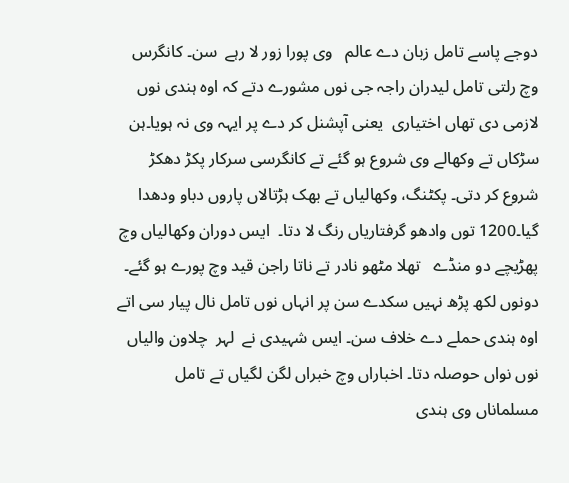دوجے پاسے تامل زبان دے عالم   وی پورا زور لا رہے  سن۔ کانگرس وچ رلتی تامل لیدران راجہ جی نوں مشورے دتے کہ اوہ ہندی نوں لازمی دی تھاں اختیاری  یعنی آپشنل کر دے پر ایہہ وی نہ ہویا۔ہن سڑکاں تے وکھالے وی شروع ہو گئے تے کانگرسی سرکار پکڑ دھکڑ شروع کر دتی۔ پکٹنگ، وکھالیاں تے بھک ہڑتالاں پاروں دباو ودھدا گیا۔1200 توں وادھو گرفتاریاں رنگ لا دتا۔  ایس دوران وکھالیاں وچ پھڑیچے دو منڈے   تھلا مٹھو نادر تے ناتا راجن قید وچ پورے ہو گئے۔ دونوں لکھ پڑھ نہیں سکدے سن پر انہاں نوں تامل نال پیار سی اتے اوہ ہندی حملے دے خلاف سن۔ ایس شہیدی نے  لہر  چلاون والیاں نوں نواں حوصلہ دتا۔ اخباراں وچ خبراں لگن لگیاں تے تامل مسلماناں وی ہندی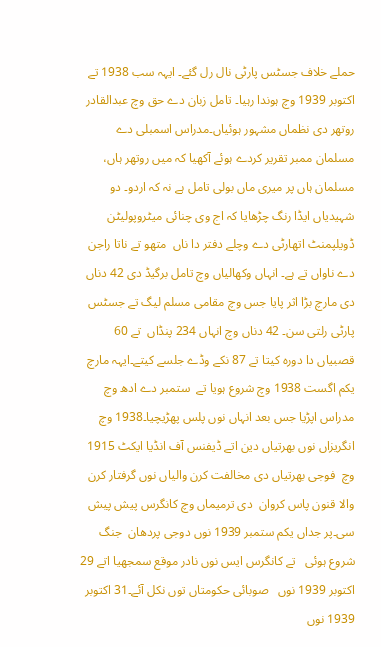حملے خلاف جسٹس پارٹی نال رل گئے۔ ایہہ سب 1938 تے اکتوبر 1939 وچ ہوندا رہیا۔ تامل زبان دے حق وچ عبدالقادر روتھر دی نظماں مشہور ہوئیاں۔مدراس اسمبلی دے مسلمان ممبر تقریر کردے ہوئے آکھیا کہ میں روتھر ہاں، مسلمان ہاں پر میری ماں بولی تامل ہے نہ کہ اردو۔ دو شہیدیاں ایڈا رنگ چڑھایا کہ اج وی چنائی میٹروپولیٹن  ڈویلپمنٹ اتھارٹی دے وچلے دفتر دا ناں  متھو تے ناتا راجن دے ناواں تے ہے۔ انہاں وکھالیاں وچ تامل برگیڈ دی 42 دناں دی مارچ بڑا اثر پایا جس وچ مقامی مسلم لیگ تے جسٹس پارٹی رلتی سن۔ 42 دناں وچ انہاں 234 پنڈاں  تے 60 قصبیاں دا دورہ کیتا تے 87 نکے وڈے جلسے کیتے۔ایہہ مارچ یکم اگست 1938 وچ شروع ہویا تے  ستمبر دے ادھ وچ مدراس اپڑیا جس بعد انہاں نوں پلس پھڑیچیا۔1938 وچ انگریزاں نوں بھرتیاں دین اتے ڈیفنس آف انڈیا ایکٹ 1915 وچ  فوجی بھرتیاں دی مخالفت کرن والیاں نوں گرفتار کرن  والا قنون پاس کروان  دی ترمیماں وچ کانگرس پیش پیش سی۔پر جداں یکم ستمبر 1939 نوں دوجی پردھان  جنگ شروع ہوئی   تے کانگرس ایس نوں نادر موقع سمجھیا اتے 29 اکتوبر 1939 نوں   صوبائی حکومتاں توں نکل آئے۔31 اکتوبر 1939 نوں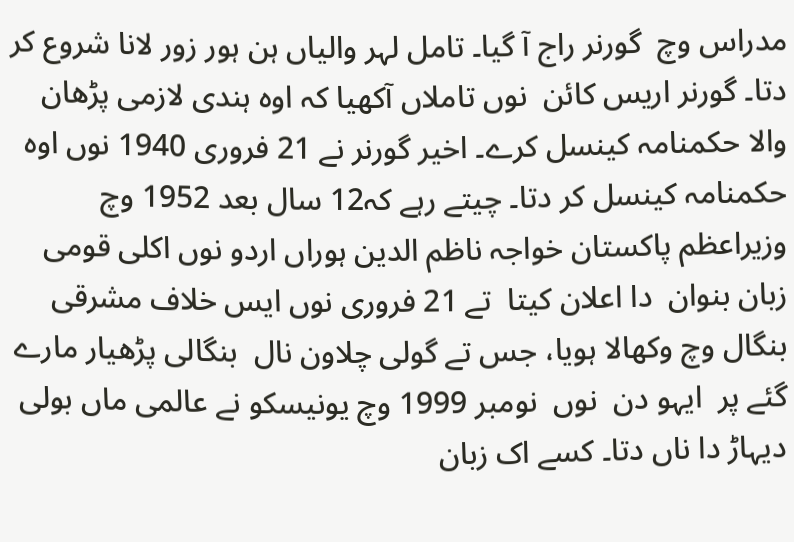مدراس وچ  گورنر راج آ گیا۔ تامل لہر والیاں ہن ہور زور لانا شروع کر دتا۔ گورنر اریس کائن  نوں تاملاں آکھیا کہ اوہ ہندی لازمی پڑھان والا حکمنامہ کینسل کرے۔ اخیر گورنر نے 21 فروری 1940 نوں اوہ حکمنامہ کینسل کر دتا۔ چیتے رہے کہ12 سال بعد 1952 وچ  وزیراعظم پاکستان خواجہ ناظم الدین ہوراں اردو نوں اکلی قومی زبان بنوان  دا اعلان کیتا  تے 21 فروری نوں ایس خلاف مشرقی بنگال وچ وکھالا ہویا، جس تے گولی چلاون نال  بنگالی پڑھیار مارے گئے پر  ایہو دن  نوں  نومبر 1999 وچ یونیسکو نے عالمی ماں بولی دیہاڑ دا ناں دتا۔ کسے اک زبان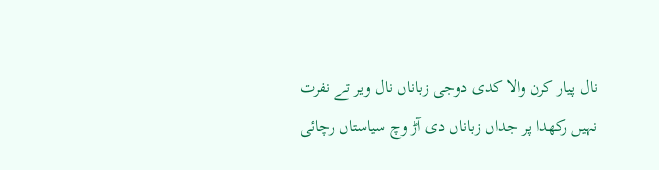نال پیار کرن والا کدی دوجی زباناں نال ویر تے نفرت نہیں رکھدا پر جداں زباناں دی آڑ وچ سیاستاں رچائی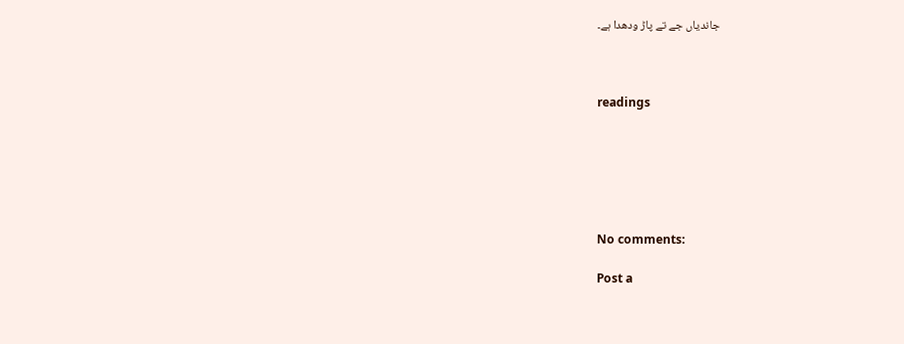جاندیاں جے تے پاڑ ودھدا ہے۔



readings






No comments:

Post a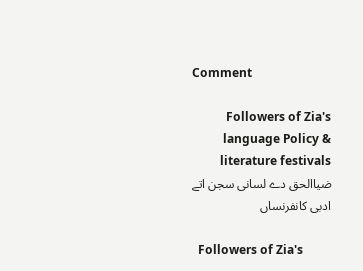Comment

Followers of Zia's language Policy & literature festivals ضیاالحق دے لسانی سجن اتے ادبی کانفرنساں

  Followers of Zia's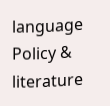language Policy & literature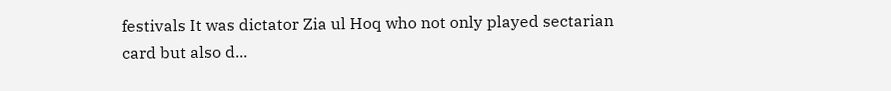festivals It was dictator Zia ul Hoq who not only played sectarian card but also d...